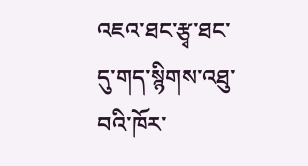འཇའ་ཐང་རྩྭ་ཐང་དུ་གད་སྙིགས་འཐུ་བའི་ཁོར་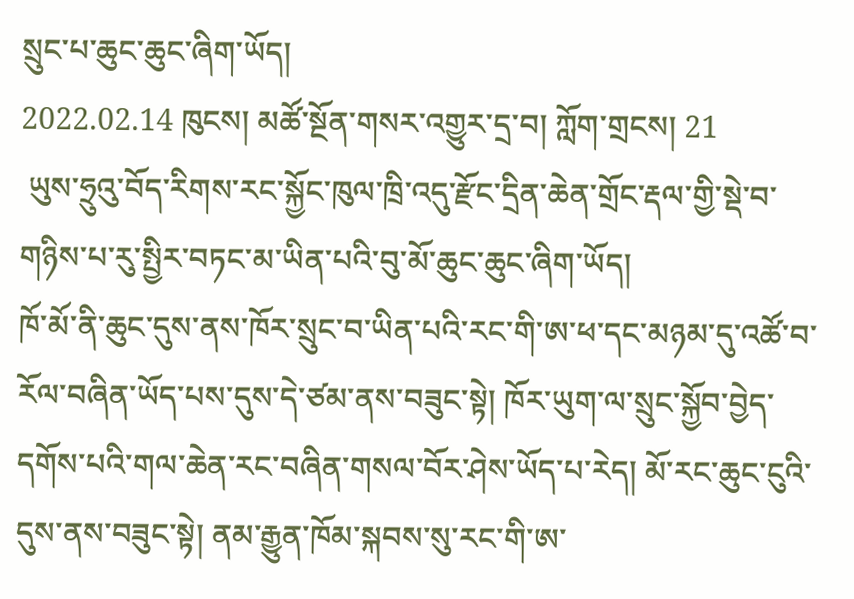སྲུང་པ་ཆུང་ཆུང་ཞིག་ཡོད།
2022.02.14 ཁུངས། མཚོ་སྔོན་གསར་འགྱུར་དྲ་བ། ཀློག་གྲངས། 21
 ཡུས་ཧྲུའུ་བོད་རིགས་རང་སྐྱོང་ཁུལ་ཁྲི་འདུ་རྫོང་དྲིན་ཆེན་གྲོང་རྡལ་གྱི་སྡེ་བ་གཉིས་པ་རུ་སྤྱིར་བཏང་མ་ཡིན་པའི་བུ་མོ་ཆུང་ཆུང་ཞིག་ཡོད།
ཁོ་མོ་ནི་ཆུང་དུས་ནས་ཁོར་སྲུང་བ་ཡིན་པའི་རང་གི་ཨ་ཕ་དང་མཉམ་དུ་འཚོ་བ་རོལ་བཞིན་ཡོད་པས་དུས་དེ་ཙམ་ནས་བཟུང་སྟེ། ཁོར་ཡུག་ལ་སྲུང་སྐྱོབ་བྱེད་དགོས་པའི་གལ་ཆེན་རང་བཞིན་གསལ་བོར་ཤེས་ཡོད་པ་རེད། མོ་རང་ཆུང་ངུའི་དུས་ནས་བཟུང་སྟེ། ནམ་རྒྱུན་ཁོམ་སྐབས་སུ་རང་གི་ཨ་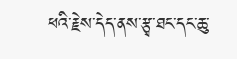ཕའི་རྗེས་དེད་ནས་རྩྭ་ཐང་དང་ཆུ་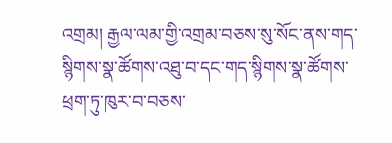འགྲམ། རྒྱལ་ལམ་གྱི་འགྲམ་བཅས་སུ་སོང་ནས་གད་སྙིགས་སྣ་ཚོགས་འཐུ་བ་དང་གད་སྙིགས་སྣ་ཚོགས་ཕྲག་ཏུ་ཁུར་བ་བཅས་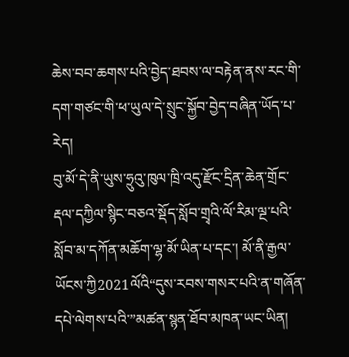ཆེས་བབ་ཆགས་པའི་བྱེད་ཐབས་ལ་བརྟེན་ནས་རང་གི་དག་གཙང་གི་ཕ་ཡུལ་དེ་སྲུང་སྐྱོབ་བྱེད་བཞིན་ཡོད་པ་རེད།
བུ་མོ་དེ་ནི་ཡུས་ཧྲུའུ་ཁུལ་ཁྲི་འདུ་རྫོང་དྲིན་ཆེན་གྲོང་རྡལ་དཀྱིལ་སྙིང་བཅའ་སྡོད་སློབ་གྲྭའི་ལོ་རིམ་ལྔ་པའི་སློབ་མ་དཀོན་མཆོག་ལྷ་མོ་ཡིན་པ་དང་། མོ་ནི་རྒྱལ་ཡོངས་ཀྱི2021ལོའི“དུས་རབས་གསར་པའི་ན་གཞོན་དཔེ་ལེགས་པའི་”མཚན་སྙན་ཐོབ་མཁན་ཡང་ཡིན།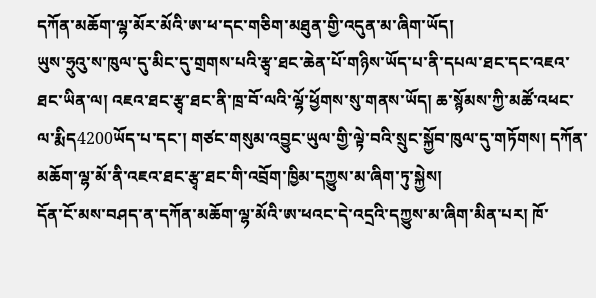དཀོན་མཆོག་ལྷ་མོར་མོའི་ཨ་ཕ་དང་གཅིག་མཐུན་གྱི་འདུན་མ་ཞིག་ཡོད།
ཡུས་ཧྲུའུ་ས་ཁུལ་དུ་མིང་དུ་གྲགས་པའི་རྩྭ་ཐང་ཆེན་པོ་གཉིས་ཡོད་པ་ནི་དཔལ་ཐང་དང་འཇའ་ཐང་ཡིན་ལ། འཇའ་ཐང་རྩྭ་ཐང་ནི་ཁྲ་བོ་ལའི་ལྷོ་ཕྱོགས་སུ་གནས་ཡོད། ཆ་སྙོམས་ཀྱི་མཚོ་འཕང་ལ་རྨིད4200ཡོད་པ་དང་། གཙང་གསུམ་འབྱུང་ཡུལ་གྱི་ལྟེ་བའི་སྲུང་སྐྱོབ་ཁུལ་དུ་གཏོགས། དཀོན་མཆོག་ལྷ་མོ་ནི་འཇའ་ཐང་རྩྭ་ཐང་གི་འབྲོག་ཁྱིམ་དཀྱུས་མ་ཞིག་ཏུ་སྐྱེས།
དོན་ངོ་མས་བཤད་ན་དཀོན་མཆོག་ལྷ་མོའི་ཨ་ཕའང་དེ་འདྲའི་དཀྱུས་མ་ཞིག་མིན་པར། ཁོ་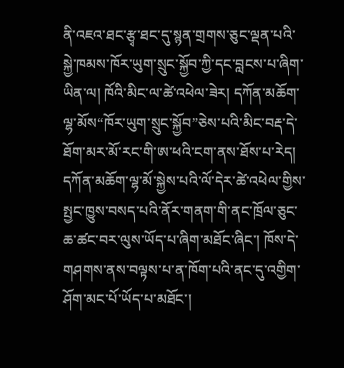ནི་འཇའ་ཐང་རྩྭ་ཐང་དུ་སྙན་གྲགས་ཅུང་ལྡན་པའི་སྐྱེ་ཁམས་ཁོར་ཡུག་སྲུང་སྐྱོབ་ཀྱི་དང་བླངས་པ་ཞིག་ཡིན་ལ། ཁོའི་མིང་ལ་ཚེ་འཕེལ་ཟེར། དཀོན་མཆོག་ལྷ་མོས“ཁོར་ཡུག་སྲུང་སྐྱོབ”ཅེས་པའི་མིང་བརྡ་དེ་ཐོག་མར་མོ་རང་གི་ཨ་ཕའི་ངག་ནས་ཐོས་པ་རེད།
དཀོན་མཆོག་ལྷ་མོ་སྐྱེས་པའི་ལོ་དེར་ཚེ་འཕེལ་གྱིས་སྤྱང་ཁྱུས་བསད་པའི་ནོར་གནག་གི་ནང་ཁྲོལ་ཅུང་ཆ་ཚང་བར་ལུས་ཡོད་པ་ཞིག་མཐོང་ཞིང་། ཁོས་དེ་གཤགས་ནས་བལྟས་པ་ན་ཁོག་པའི་ནང་དུ་འགྱིག་ཤོག་མང་པོ་ཡོད་པ་མཐོང་།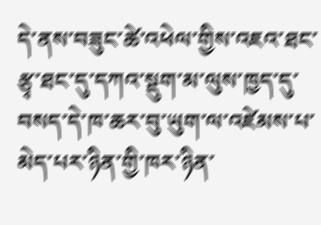དེ་ནས་བཟུང་ཚེ་འཕེལ་གྱིས་འཇའ་ཐང་རྩྭ་ཐང་དུ་དཀའ་སྡུག་མ་ལུས་ཁྱད་དུ་བསད་དེ་ཁ་ཆར་བུ་ཡུག་ལ་འཛེམས་པ་མེད་པར་ཉིན་གྱི་ཁར་ཉིན་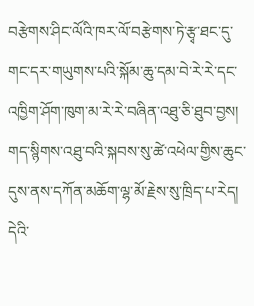བརྩེགས་ཤིང་ལོའི་ཁར་ལོ་བརྩེགས་ཏེ་རྩྭ་ཐང་དུ་གང་དར་གཡུགས་པའི་སྐོམ་ཆུ་དམ་བེ་རེ་རེ་དང་འཁྱིག་ཤོག་ཁུག་མ་རེ་རེ་བཞིན་འཐུ་ཅི་ཐུབ་བྱས།
གད་སྙིགས་འཐུ་བའི་སྐབས་སུ་ཚེ་འཕེལ་གྱིས་ཆུང་དུས་ནས་དཀོན་མཆོག་ལྷ་མོ་རྗེས་སུ་ཁྲིད་པ་རེད། དེའི་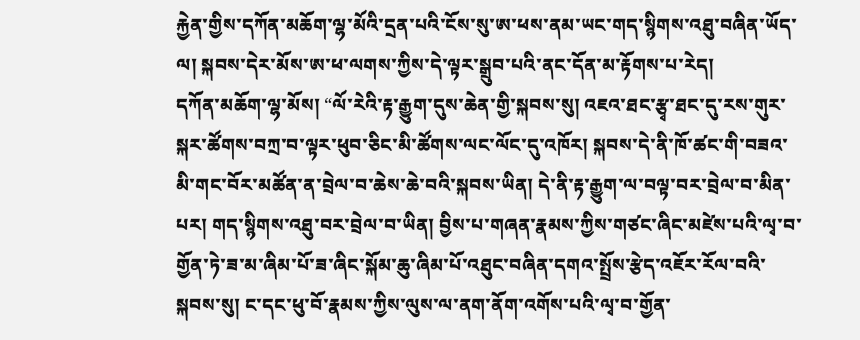རྐྱེན་གྱིས་དཀོན་མཆོག་ལྷ་མོའི་དྲན་པའི་ངོས་སུ་ཨ་ཕས་ནམ་ཡང་གད་སྙིགས་འཐུ་བཞིན་ཡོད་ལ། སྐབས་དེར་མོས་ཨ་ཕ་ལགས་ཀྱིས་དེ་ལྟར་སྒྲུབ་པའི་ནང་དོན་མ་རྟོགས་པ་རེད།
དཀོན་མཆོག་ལྷ་མོས། “ལོ་རེའི་རྟ་རྒྱུག་དུས་ཆེན་གྱི་སྐབས་སུ། འཇའ་ཐང་རྩྭ་ཐང་དུ་རས་གུར་སྐར་ཚོགས་བཀྲ་བ་ལྟར་ཕུབ་ཅིང་མི་ཚོགས་ལང་ལོང་དུ་འཁོར། སྐབས་དེ་ནི་ཁོ་ཚང་གི་བཟའ་མི་གང་བོར་མཚོན་ན་བྲེལ་བ་ཆེས་ཆེ་བའི་སྐབས་ཡིན། དེ་ནི་རྟ་རྒྱུག་ལ་བལྟ་བར་བྲེལ་བ་མིན་པར། གད་སྙིགས་འཐུ་བར་བྲེལ་བ་ཡིན། བྱིས་པ་གཞན་རྣམས་ཀྱིས་གཙང་ཞིང་མཛེས་པའི་ལྭ་བ་གྱོན་ཏེ་ཟ་མ་ཞིམ་པོ་ཟ་ཞིང་སྐོམ་ཆུ་ཞིམ་པོ་འཐུང་བཞིན་དགའ་སྤྲོས་རྩེད་འཇོར་རོལ་བའི་སྐབས་སུ། ང་དང་ཕུ་བོ་རྣམས་ཀྱིས་ལུས་ལ་ནག་ནོག་འགོས་པའི་ལྭ་བ་གྱོན་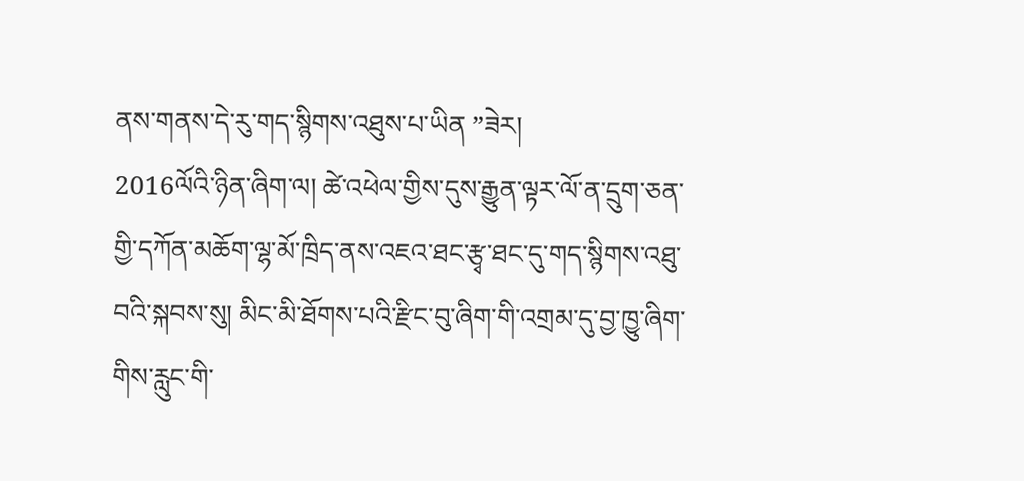ནས་གནས་དེ་རུ་གད་སྙིགས་འཐུས་པ་ཡིན ”ཟེར།
2016ལོའི་ཉིན་ཞིག་ལ། ཚེ་འཕེལ་གྱིས་དུས་རྒྱུན་ལྟར་ལོ་ན་དྲུག་ཅན་གྱི་དཀོན་མཆོག་ལྷ་མོ་ཁྲིད་ནས་འཇའ་ཐང་རྩྭ་ཐང་དུ་གད་སྙིགས་འཐུ་བའི་སྐབས་སུ། མིང་མི་ཐོགས་པའི་རྫིང་བུ་ཞིག་གི་འགྲམ་དུ་བྱ་ཁྱུ་ཞིག་གིས་རླུང་གི་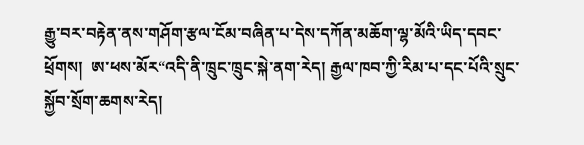རྒྱུ་བར་བརྟེན་ནས་གཤོག་རྩལ་ངོམ་བཞིན་པ་དེས་དཀོན་མཆོག་ལྷ་མོའི་ཡིད་དབང་ཕྲོགས།  ཨ་ཕས་མོར“འདི་ནི་ཁྲུང་ཁྲུང་སྐེ་ནག་རེད། རྒྱལ་ཁབ་ཀྱི་རིམ་པ་དང་པོའི་སྲུང་སྐྱོབ་སྲོག་ཆགས་རེད།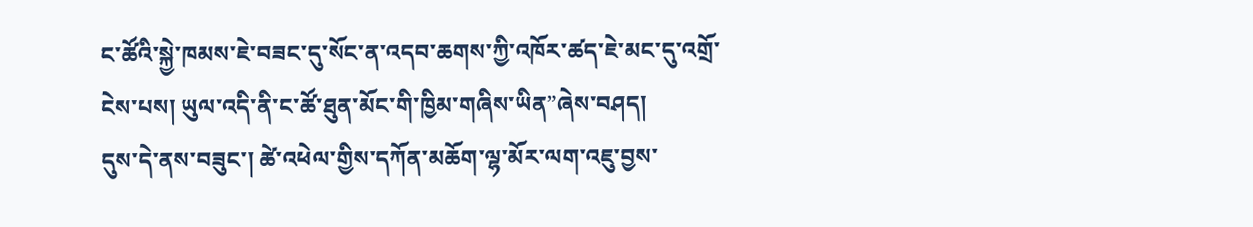ང་ཚོའི་སྐྱེ་ཁམས་ཇེ་བཟང་དུ་སོང་ན་འདབ་ཆགས་ཀྱི་འཁོར་ཚད་ཇེ་མང་དུ་འགྲོ་ངེས་པས། ཡུལ་འདི་ནི་ང་ཚོ་ཐུན་མོང་གི་ཁྱིམ་གཞིས་ཡིན”ཞེས་བཤད།
དུས་དེ་ནས་བཟུང་། ཚེ་འཕེལ་གྱིས་དཀོན་མཆོག་ལྷ་མོར་ལག་འཇུ་བྱས་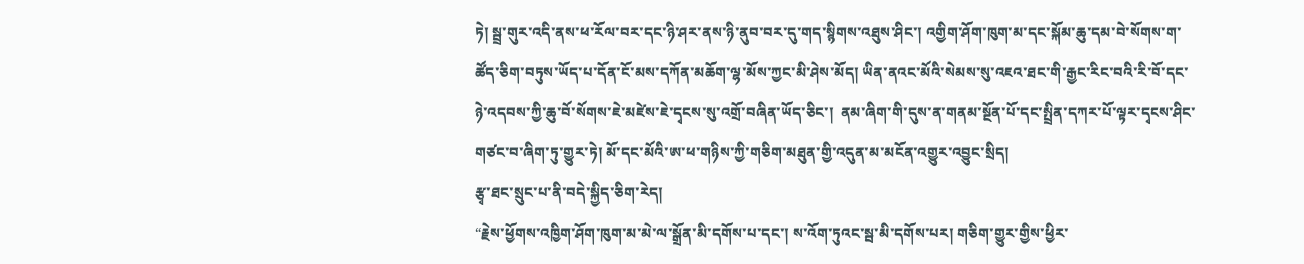ཏེ། སྦྲ་གུར་འདི་ནས་ཕ་རོལ་བར་དང་ཉི་ཤར་ནས་ཉི་ནུབ་བར་དུ་གད་སྙིགས་འཐུས་ཤིང་། འགྱིག་ཤོག་ཁུག་མ་དང་སྐོམ་ཆུ་དམ་བེ་སོགས་ག་ཚོད་ཅིག་བཏུས་ཡོད་པ་དོན་ངོ་མས་དཀོན་མཆོག་ལྷ་མོས་ཀྱང་མི་ཤེས་མོད། ཡིན་ནའང་མོའི་སེམས་སུ་འཇའ་ཐང་གི་རྒྱང་རིང་བའི་རི་བོ་དང་ཉེ་འདབས་ཀྱི་ཆུ་བོ་སོགས་ཇེ་མཛེས་ཇེ་དྭངས་སུ་འགྲོ་བཞིན་ཡོད་ཅིང་།  ནམ་ཞིག་གི་དུས་ན་གནམ་སྔོན་པོ་དང་སྤྲིན་དཀར་པོ་ལྟར་དྭངས་ཤིང་གཙང་བ་ཞིག་ཏུ་གྱུར་ཏེ། མོ་དང་མོའི་ཨ་ཕ་གཉིས་ཀྱི་གཅིག་མཐུན་གྱི་འདུན་མ་མངོན་འགྱུར་འབྱུང་སྲིད།
རྩྭ་ཐང་སྲུང་པ་ནི་བདེ་སྐྱིད་ཅིག་རེད།
“རྗེས་ཕྱོགས་འཁྱིག་ཤོག་ཁུག་མ་མེ་ལ་སྒྲོན་མི་དགོས་པ་དང་། ས་འོག་ཏུའང་སྦ་མི་དགོས་པར། གཅིག་གྱུར་གྱིས་ཕྱིར་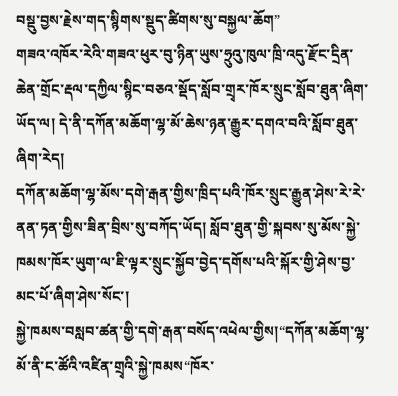བསྡུ་བྱས་རྗེས་གད་སྙིགས་སྡུད་ཚིགས་སུ་བསྐྱལ་ཆོག”
གཟའ་འཁོར་རེའི་གཟའ་ཕུར་བུ་ཉིན་ཡུས་ཧྲུའུ་ཁུལ་ཁྲི་འདུ་རྫོང་དྲིན་ཆེན་གྲོང་རྡལ་དཀྱིལ་སྙིང་བཅའ་སྡོད་སློབ་གྲྭར་ཁོར་སྲུང་སློབ་ཐུན་ཞིག་ཡོད་ལ། དེ་ནི་དཀོན་མཆོག་ལྷ་མོ་ཆེས་ཉན་རྒྱུར་དགའ་བའི་སློབ་ཐུན་ཞིག་རེད།
དཀོན་མཆོག་ལྷ་མོས་དགེ་རྒན་གྱིས་ཁྲིད་པའི་ཁོར་སྲུང་རྒྱུན་ཤེས་རེ་རེ་ནན་ཏན་གྱིས་ཟིན་བྲིས་སུ་བཀོད་ཡོད། སློབ་ཐུན་གྱི་སྐབས་སུ་མོས་སྐྱེ་ཁམས་ཁོར་ཡུག་ལ་ཇི་ལྟར་སྲུང་སྐྱོབ་བྱེད་དགོས་པའི་སྐོར་གྱི་ཤེས་བྱ་མང་པོ་ཞིག་ཤེས་སོང་།
སྐྱེ་ཁམས་བསླབ་ཚན་གྱི་དགེ་རྒན་བསོད་འཕེལ་གྱིས།“དཀོན་མཆོག་ལྷ་མོ་ནི་ང་ཚོའི་འཛིན་གྲྭའི་སྐྱེ་ཁམས“ཁོར་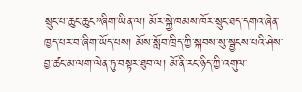སྲུང་པ་ཆུང་ཆུང”ཞིག་ཡིན་ལ། མོར་སྐྱེ་ཁམས་ཁོར་སྲུང་ཐད་དགའ་ཞེན་ཁྱད་པར་བ་ཞིག་ཡོད་པས། མོས་སློབ་ཁྲིད་ཀྱི་སྐབས་སུ་སྦྱངས་པའི་ཤེས་བྱ་ཚང་མ་ལག་ལེན་ཏུ་བསྟར་ཐུབ་ལ། མོ་ནི་རང་ཉིད་ཀྱི་འགུལ་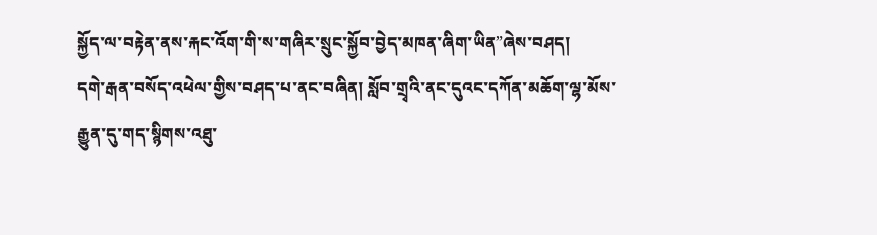སྐྱོད་ལ་བརྟེན་ནས་རྐང་འོག་གི་ས་གཞིར་སྲུང་སྐྱོབ་བྱེད་མཁན་ཞིག་ཡིན”ཞེས་བཤད།
དགེ་རྒན་བསོད་འཕེལ་གྱིས་བཤད་པ་ནང་བཞིན། སློབ་གྲྭའི་ནང་དུའང་དཀོན་མཆོག་ལྷ་མོས་རྒྱུན་དུ་གད་སྙིགས་འཐུ་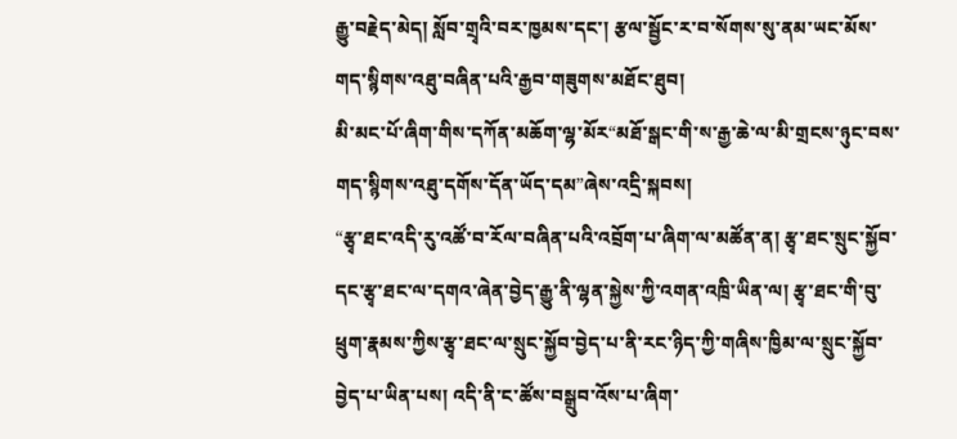རྒྱུ་བརྗེད་མེད། སློབ་གྲྭའི་བར་ཁྱམས་དང་། རྩལ་སྦྱོང་ར་བ་སོགས་སུ་ནམ་ཡང་མོས་གད་སྙིགས་འཐུ་བཞིན་པའི་རྒྱབ་གཟུགས་མཐོང་ཐུབ།
མི་མང་པོ་ཞིག་གིས་དཀོན་མཆོག་ལྷ་མོར“མཐོ་སྒང་གི་ས་རྒྱ་ཆེ་ལ་མི་གྲངས་ཉུང་བས་གད་སྙིགས་འཐུ་དགོས་དོན་ཡོད་དམ”ཞེས་འདྲི་སྐབས།
“རྩྭ་ཐང་འདི་རུ་འཚོ་བ་རོལ་བཞིན་པའི་འབྲོག་པ་ཞིག་ལ་མཚོན་ན། རྩྭ་ཐང་སྲུང་སྐྱོབ་དང་རྩྭ་ཐང་ལ་དགའ་ཞེན་བྱེད་རྒྱུ་ནི་ལྷན་སྐྱེས་ཀྱི་འགན་འཁྲི་ཡིན་ལ། རྩྭ་ཐང་གི་བུ་ཕྲུག་རྣམས་ཀྱིས་རྩྭ་ཐང་ལ་སྲུང་སྐྱོབ་བྱེད་པ་ནི་རང་ཉིད་ཀྱི་གཞིས་ཁྱིམ་ལ་སྲུང་སྐྱོབ་བྱེད་པ་ཡིན་པས། འདི་ནི་ང་ཚོས་བསྒྲུབ་འོས་པ་ཞིག་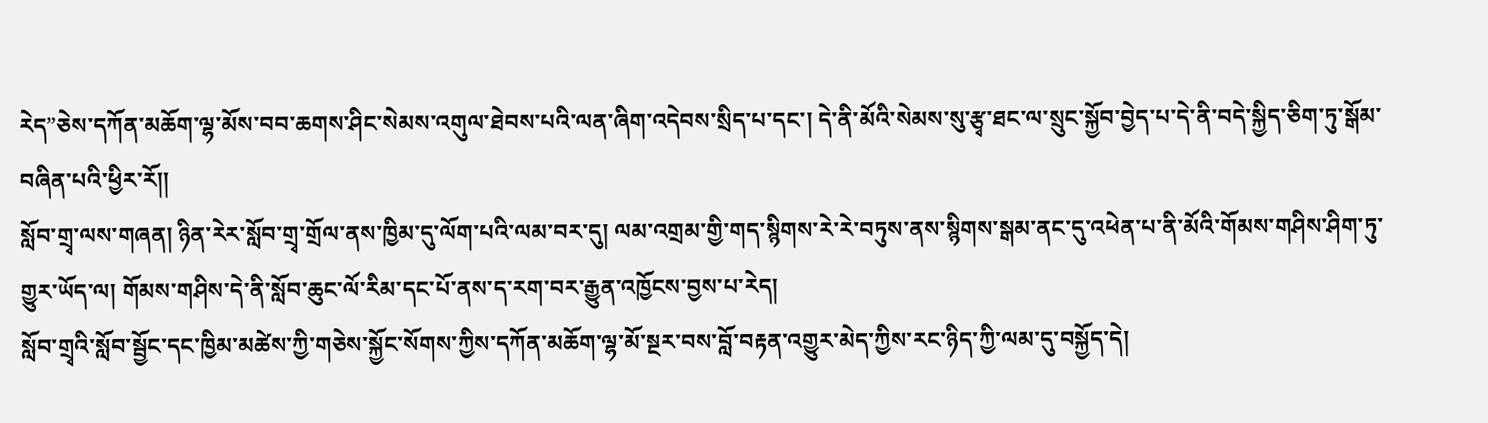རེད”ཅེས་དཀོན་མཆོག་ལྷ་མོས་བབ་ཆགས་ཤིང་སེམས་འགུལ་ཐེབས་པའི་ལན་ཞིག་འདེབས་སྲིད་པ་དང་། དེ་ནི་མོའི་སེམས་སུ་རྩྭ་ཐང་ལ་སྲུང་སྐྱོབ་བྱེད་པ་དེ་ནི་བདེ་སྐྱིད་ཅིག་ཏུ་སྒོམ་བཞིན་པའི་ཕྱིར་རོ།།
སློབ་གྲྭ་ལས་གཞན། ཉིན་རེར་སློབ་གྲྭ་གྲོལ་ནས་ཁྱིམ་དུ་ལོག་པའི་ལམ་བར་དུ། ལམ་འགྲམ་གྱི་གད་སྙིགས་རེ་རེ་བཏུས་ནས་སྙིགས་སྒམ་ནང་དུ་འཕེན་པ་ནི་མོའི་གོམས་གཤིས་ཤིག་ཏུ་གྱུར་ཡོད་ལ། གོམས་གཤིས་དེ་ནི་སློབ་ཆུང་ལོ་རིམ་དང་པོ་ནས་ད་རག་བར་རྒྱུན་འཁྱོངས་བྱས་པ་རེད།
སློབ་གྲྭའི་སློབ་སྦྱོང་དང་ཁྱིམ་མཚེས་ཀྱི་གཅེས་སྐྱོང་སོགས་ཀྱིས་དཀོན་མཆོག་ལྷ་མོ་སྔར་བས་བློ་བརྟན་འགྱུར་མེད་ཀྱིས་རང་ཉིད་ཀྱི་ལམ་དུ་བསྐྱོད་དེ།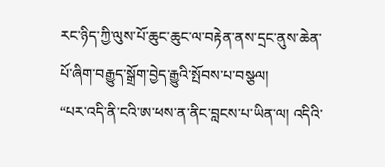རང་ཉིད་ཀྱི་ལུས་པོ་ཆུང་ཆུང་ལ་བརྟེན་ནས་དྲང་ནུས་ཆེན་པོ་ཞིག་བརྒྱུད་སྒྲོག་བྱེད་རྒྱུའི་སྤོབས་པ་བསྩལ།
“པར་འདི་ནི་ངའི་ཨ་ཕས་ན་ནིང་བླངས་པ་ཡིན་ལ། འདིའི་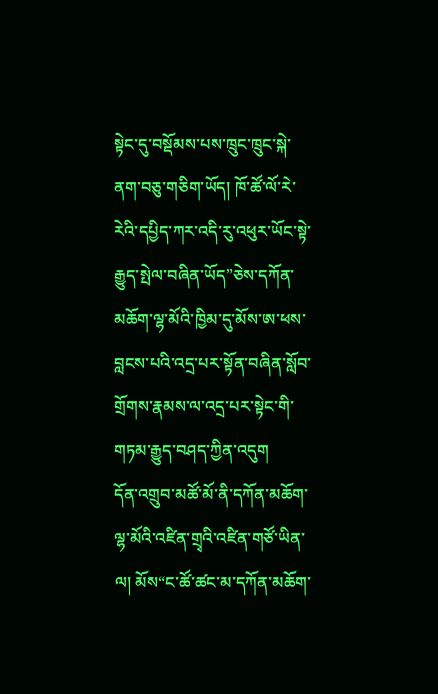སྟེང་དུ་བསྡོམས་པས་ཁྲུང་ཁྲུང་སྐེ་ནག་བཅུ་གཅིག་ཡོད། ཁོ་ཚོ་ལོ་རེ་རེའི་དཔྱིད་ཀར་འདི་རུ་འཕུར་ཡོང་སྟེ་རྒྱུད་སྤེལ་བཞིན་ཡོད”ཅེས་དཀོན་མཆོག་ལྷ་མོའི་ཁྱིམ་དུ་མོས་ཨ་ཕས་བླངས་པའི་འདྲ་པར་སྟོན་བཞིན་སློབ་གྲོགས་རྣམས་ལ་འདྲ་པར་སྟེང་གི་གཏམ་རྒྱུད་བཤད་ཀྱིན་འདུག
དོན་འགྲུབ་མཚོ་མོ་ནི་དཀོན་མཆོག་ལྷ་མོའི་འཛིན་གྲྭའི་འཛིན་གཙོ་ཡིན་ལ། མོས“ང་ཚོ་ཚང་མ་དཀོན་མཆོག་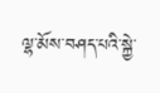ལྷ་མོས་བཤད་པའི་སྐྱེ་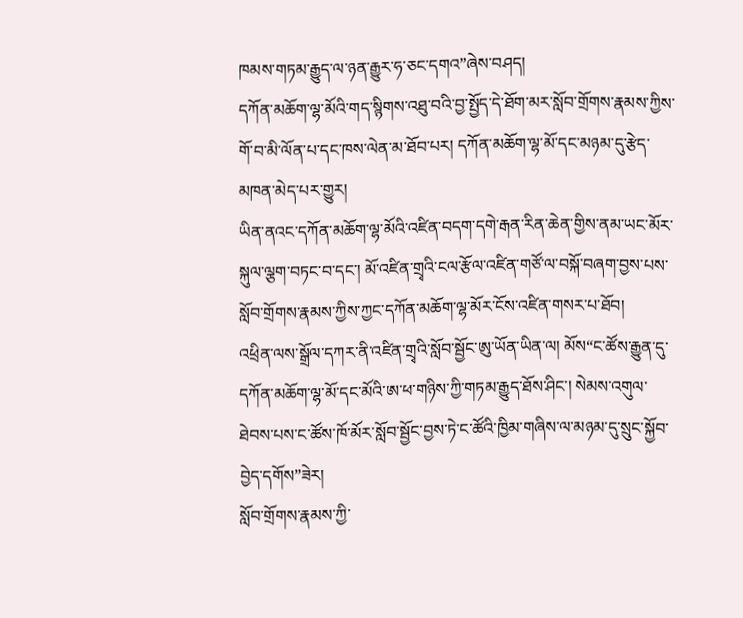ཁམས་གཏམ་རྒྱུད་ལ་ཉན་རྒྱུར་ཧ་ཅང་དགའ”ཞེས་བཤད།
དཀོན་མཆོག་ལྷ་མོའི་གད་སྙིགས་འཐུ་བའི་བྱ་སྤྱོད་དེ་ཐོག་མར་སློབ་གྲོགས་རྣམས་ཀྱིས་གོ་བ་མི་ལོན་པ་དང་ཁས་ལེན་མ་ཐོབ་པར། དཀོན་མཆོག་ལྷ་མོ་དང་མཉམ་དུ་རྩེད་མཁན་མེད་པར་གྱུར།
ཡིན་ནའང་དཀོན་མཆོག་ལྷ་མོའི་འཛིན་བདག་དགེ་རྒན་རིན་ཆེན་གྱིས་ནམ་ཡང་མོར་སྐུལ་ལྕག་བཏང་བ་དང་། མོ་འཛིན་གྲྭའི་ངལ་རྩོལ་འཛིན་གཙོ་ལ་བསྐོ་བཞག་བྱས་པས་སློབ་གྲོགས་རྣམས་ཀྱིས་ཀྱང་དཀོན་མཆོག་ལྷ་མོར་ངོས་འཛིན་གསར་པ་ཐོབ།
འཕྲིན་ལས་སྒྲོལ་དཀར་ནི་འཛིན་གྲྭའི་སློབ་སྦྱོང་ཨུ་ཡོན་ཡིན་ལ། མོས“ང་ཚོས་རྒྱུན་དུ་དཀོན་མཆོག་ལྷ་མོ་དང་མོའི་ཨ་ཕ་གཉིས་ཀྱི་གཏམ་རྒྱུད་ཐོས་ཤིང་། སེམས་འགུལ་ཐེབས་པས་ང་ཚོས་ཁོ་མོར་སློབ་སྦྱོང་བྱས་ཏེ་ང་ཚོའི་ཁྱིམ་གཞིས་ལ་མཉམ་དུ་སྲུང་སྐྱོབ་བྱེད་དགོས”ཟེར།
སློབ་གྲོགས་རྣམས་ཀྱི་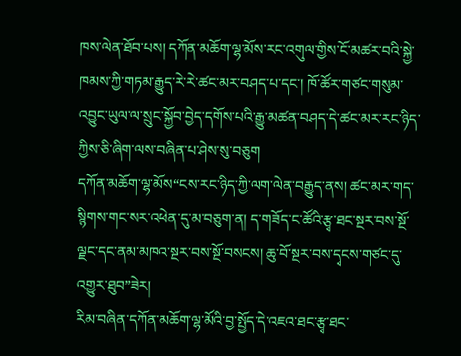ཁས་ལེན་ཐོབ་པས། དཀོན་མཆོག་ལྷ་མོས་རང་འགུལ་གྱིས་ངོ་མཚར་བའི་སྐྱེ་ཁམས་ཀྱི་གཏམ་རྒྱུད་རེ་རེ་ཚང་མར་བཤད་པ་དང་། ཁོ་ཚོར་གཙང་གསུམ་འབྱུང་ཡུལ་ལ་སྲུང་སྐྱོབ་བྱེད་དགོས་པའི་རྒྱུ་མཚན་བཤད་དེ་ཚང་མར་རང་ཉིད་ཀྱིས་ཅི་ཞིག་ལས་བཞིན་པ་ཤེས་སུ་བཅུག
དཀོན་མཆོག་ལྷ་མོས“ངས་རང་ཉིད་ཀྱི་ལག་ལེན་བརྒྱུད་ནས། ཚང་མར་གད་སྙིགས་གང་སར་འཕེན་དུ་མ་བཅུག་ན། ད་གཟོད་ང་ཚོའི་རྩྭ་ཐང་སྔར་བས་སྔོ་ལྗང་དང་ནམ་མཁའ་སྔར་བས་སྔོ་བསངས། ཆུ་བོ་སྔར་བས་དྭངས་གཙང་དུ་འགྱུར་ཐུབ”ཟེར།
རིམ་བཞིན་དཀོན་མཆོག་ལྷ་མོའི་བྱ་སྤྱོད་དེ་འཇའ་ཐང་རྩྭ་ཐང་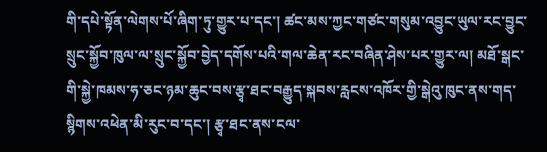གི་དཔེ་སྟོན་ལེགས་པོ་ཞིག་ཏུ་གྱུར་པ་དང་། ཚང་མས་ཀྱང་གཙང་གསུམ་འབྱུང་ཡུལ་རང་བྱུང་སྲུང་སྐྱོབ་ཁུལ་ལ་སྲུང་སྐྱོབ་བྱེད་དགོས་པའི་གལ་ཆེན་རང་བཞིན་ཤེས་པར་གྱུར་ལ། མཐོ་སྒང་གི་སྐྱེ་ཁམས་ཧ་ཅང་ཉམ་ཆུང་བས་རྩྭ་ཐང་བརྒྱུད་སྐབས་རླངས་འཁོར་གྱི་སྒེའུ་ཁུང་ནས་གད་སྙིགས་འཕེན་མི་རུང་བ་དང་། རྩྭ་ཐང་ནས་ངལ་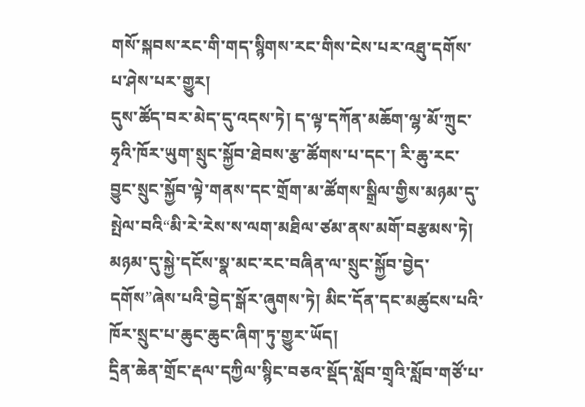གསོ་སྐབས་རང་གི་གད་སྙིགས་རང་གིས་ངེས་པར་འཐུ་དགོས་པ་ཤེས་པར་གྱུར།
དུས་ཚོད་བར་མེད་དུ་འདས་ཏེ། ད་ལྟ་དཀོན་མཆོག་ལྷ་མོ་ཀྲུང་ཧྭའི་ཁོར་ཡུག་སྲུང་སྐྱོབ་ཐེབས་རྩ་ཚོགས་པ་དང་། རི་ཆུ་རང་བྱུང་སྲུང་སྐྱོབ་ལྟེ་གནས་དང་གྲོག་མ་ཚོགས་སྒྲིལ་གྱིས་མཉམ་དུ་སྤེལ་བའི“མི་རེ་རེས་ས་ལག་མཐིལ་ཙམ་ནས་མགོ་བརྩམས་ཏེ། མཉམ་དུ་སྐྱེ་དངོས་སྣ་མང་རང་བཞིན་ལ་སྲུང་སྐྱོབ་བྱེད་དགོས”ཞེས་པའི་བྱེད་སྒོར་ཞུགས་ཏེ། མིང་དོན་དང་མཚུངས་པའི་ཁོར་སྲུང་པ་ཆུང་ཆུང་ཞིག་ཏུ་གྱུར་ཡོད།
དྲིན་ཆེན་གྲོང་རྡལ་དཀྱིལ་སྙིང་བཅའ་སྡོད་སློབ་གྲྭའི་སློབ་གཙོ་པ་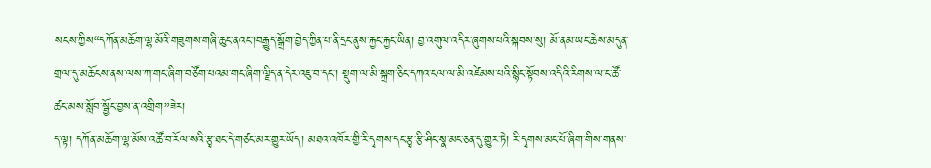སངས་ཀྱིས“དཀོན་མཆོག་ལྷ་མོའི་གཟུགས་གཞི་ཆུང་ནའང་།བརྒྱུད་སྒྲོག་བྱེད་ཀྱིན་པ་ནི་དྲང་ནུས་རྐྱང་རྐྱང་ཡིན། བྱ་འགུལ་འདིར་ཞུགས་པའི་སྐབས་སུ། མོ་ནམ་ཡང་ཆེས་མདུན་གྲལ་དུ་མཆོངས་ནས་ལས་ཀ་གང་ཞིག་བཙོག་པའམ་གང་ཞིག་ལྗིད་ན་དེར་འཇུ་བ་དང་། སྡུག་ལ་མི་སྐྲག་ཅིང་དཀའ་ངལ་ལ་མི་འཛེམས་པའི་སྙིང་སྟོབས་འདིའི་རིགས་ལ་ང་ཚོ་ཚང་མས་སློབ་སྦྱོང་བྱས་ན་འགྲིག”ཟེར།
ད་ལྟ། དཀོན་མཆོག་ལྷ་མོས་འཚོ་བ་རོལ་སའི་རྩྭ་ཐང་དེ་གཙང་མར་གྱུར་ཡོད། མཐའ་འཁོར་གྱི་རི་དྭགས་དང་རྩྭ་རྩི་ཤིང་སྣ་མང་ཅན་དུ་གྱུར་ཏེ། རི་དྭགས་མང་པོ་ཞིག་གིས་གནས་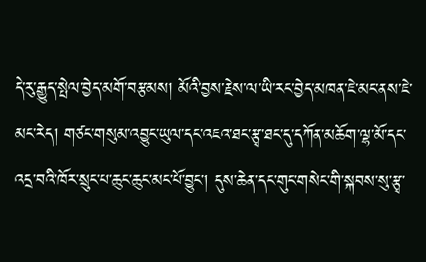དེ་རུ་རྒྱུད་སྤེལ་བྱེད་མགོ་བརྩམས། མོའི་བྱས་རྗེས་ལ་ཡི་རང་བྱེད་མཁན་ཇེ་མང་ནས་ཇེ་མང་རེད། གཙང་གསུམ་འབྱུང་ཡུལ་དང་འཇའ་ཐང་རྩྭ་ཐང་དུ་དཀོན་མཆོག་ལྷ་མོ་དང་འདྲ་བའི་ཁོར་སྲུང་པ་ཆུང་ཆུང་མང་པོ་བྱུང་། དུས་ཆེན་དང་གུང་གསེང་གི་སྐབས་སུ་རྩྭ་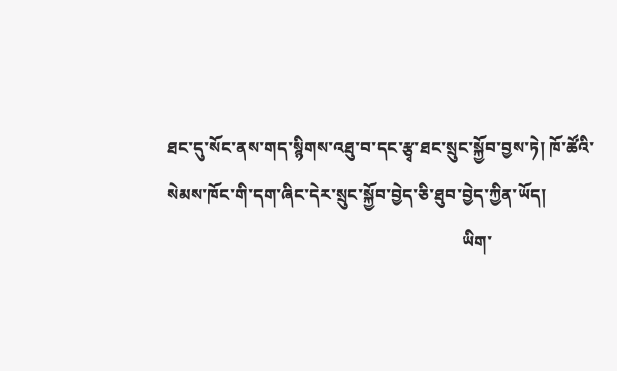ཐང་དུ་སོང་ནས་གད་སྙིགས་འཐུ་བ་དང་རྩྭ་ཐང་སྲུང་སྐྱོབ་བྱས་ཏེ། ཁོ་ཚོའི་སེམས་ཁོང་གི་དག་ཞིང་དེར་སྲུང་སྐྱོབ་བྱེད་ཅི་ཐུབ་བྱེད་ཀྱིན་ཡོད།
                                                                       ཡིག་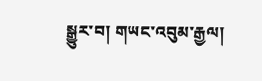སྒྱུར་བ། གཡང་འབུམ་རྒྱལ།